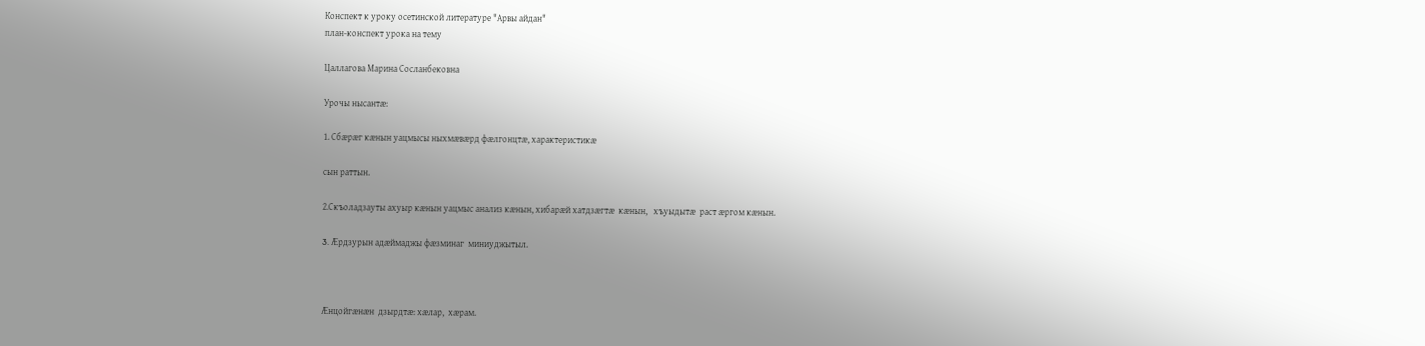Конспект к уроку осетинской литературе "Арвы айдан"
план-конспект урока на тему

Цаллагова Марина Сосланбековна

Урочы нысантæ:

1. Сбæрæг кæнын уацмысы ныхмæвæрд фæлгонцтæ, характеристикæ

сын раттын.

2.Скъоладзауты ахуыр кæнын уацмыс анализ кæнын, хибарæй хатдзæгтæ  кæнын,   хъуыдытæ  раст æргом кæнын.

3. Æрдзурын адæймаджы фæзминаг  миниуджытыл.



Æнцойгæнæн  дзырдтæ: хæлар,  хæрам.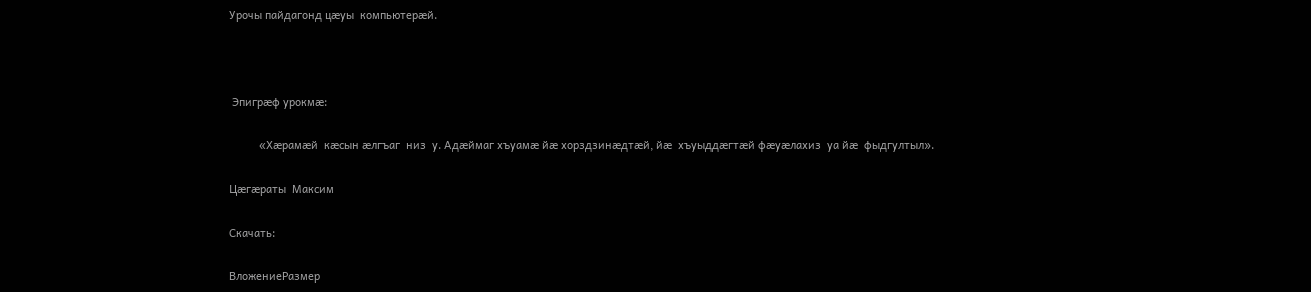Урочы пайдагонд цæуы  компьютерæй.



 Эпигрæф урокмæ:

          «Хæрамæй  кæсын æлгъаг  низ  у. Адæймаг хъуамæ йæ хорздзинæдтæй, йæ  хъуыддæгтæй фæуæлахиз  уа йæ  фыдгултыл».

Цæгæраты  Максим

Скачать:

ВложениеРазмер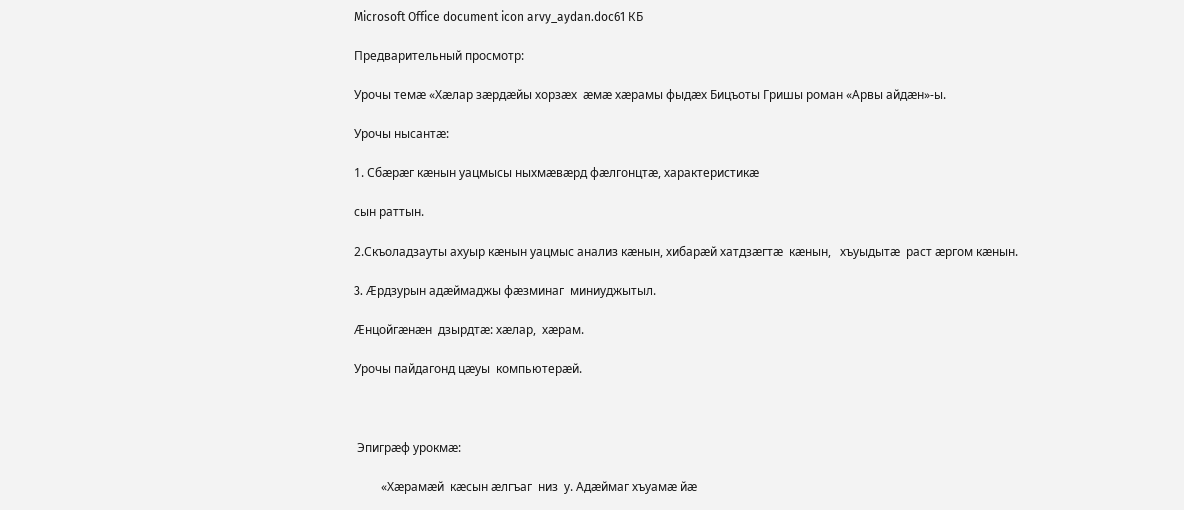Microsoft Office document icon arvy_aydan.doc61 КБ

Предварительный просмотр:

Урочы темæ «Хæлар зæрдæйы хорзæх  æмæ хæрамы фыдæх Бицъоты Гришы роман «Арвы айдæн»-ы.

Урочы нысантæ:

1. Сбæрæг кæнын уацмысы ныхмæвæрд фæлгонцтæ, характеристикæ

сын раттын.

2.Скъоладзауты ахуыр кæнын уацмыс анализ кæнын, хибарæй хатдзæгтæ  кæнын,   хъуыдытæ  раст æргом кæнын.

3. Æрдзурын адæймаджы фæзминаг  миниуджытыл.

Æнцойгæнæн  дзырдтæ: хæлар,  хæрам.

Урочы пайдагонд цæуы  компьютерæй.



 Эпигрæф урокмæ:

         «Хæрамæй  кæсын æлгъаг  низ  у. Адæймаг хъуамæ йæ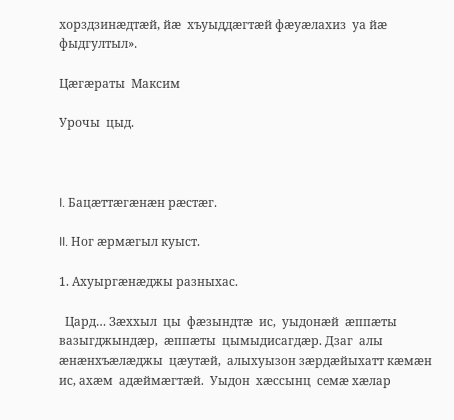хорздзинæдтæй, йæ  хъуыддæгтæй фæуæлахиз  уа йæ  фыдгултыл».

Цæгæраты  Максим

Урочы  цыд.



I. Бацæттæгæнæн рæстæг.

II. Ног æрмæгыл куыст.

1. Ахуыргæнæджы разныхас.

  Цард… Зæххыл  цы  фæзындтæ  ис,  уыдонæй  æппæты вазыгджындæр,  æппæты  цымыдисагдæр. Дзаг  алы æнæнхъæлæджы  цæутæй,  алыхуызон зæрдæйыхатт кæмæн ис, ахæм  адæймæгтæй.  Уыдон  хæссынц  семæ хæлар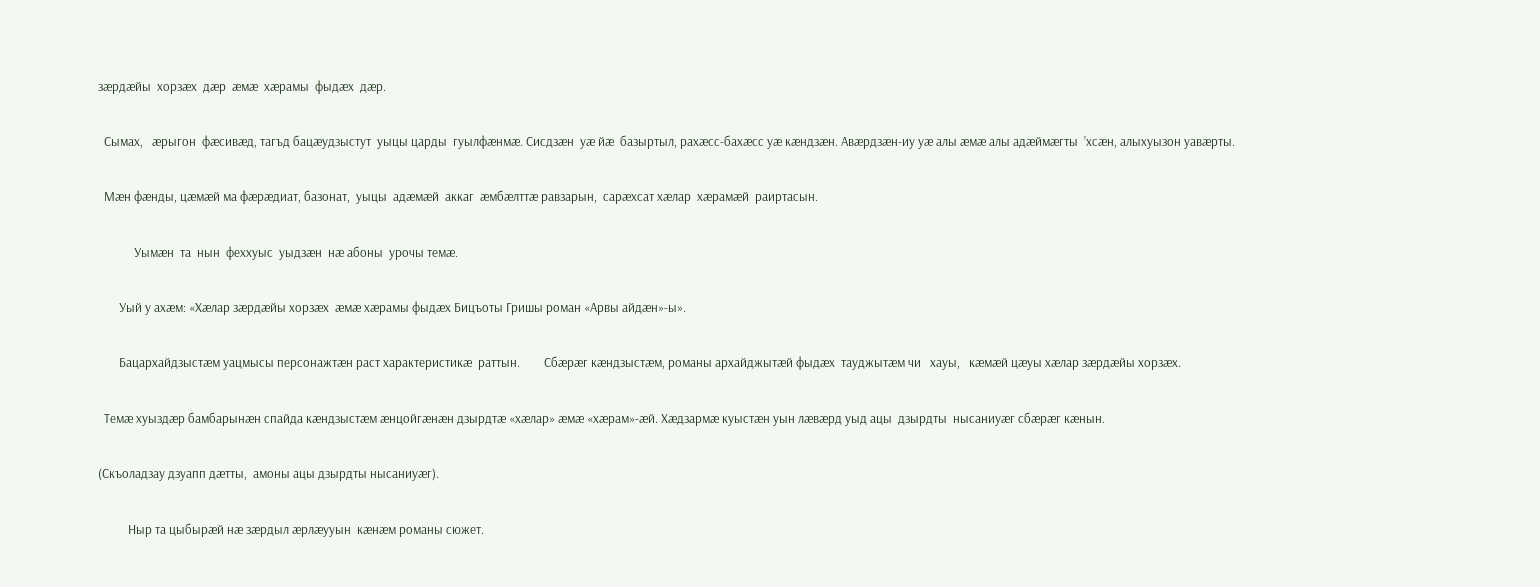зæрдæйы  хорзæх  дæр  æмæ  хæрамы  фыдæх  дæр.

  Сымах,   æрыгон  фæсивæд, тагъд бацæудзыстут  уыцы царды  гуылфæнмæ. Сисдзæн  уæ йæ  базыртыл, рахæсс-бахæсс уæ кæндзæн. Авæрдзæн-иу уæ алы æмæ алы адæймæгты  ’хсæн, алыхуызон уавæрты.

  Мæн фæнды, цæмæй ма фæрæдиат, базонат,  уыцы  адæмæй  аккаг  æмбæлттæ равзарын,  сарæхсат хæлар  хæрамæй  раиртасын.

            Уымæн  та  нын  феххуыс  уыдзæн  нæ абоны  урочы темæ.

       Уый у ахæм: «Хæлар зæрдæйы хорзæх  æмæ хæрамы фыдæх Бицъоты Гришы роман «Арвы айдæн»-ы».

       Бацархайдзыстæм уацмысы персонажтæн раст характеристикæ  раттын.        Сбæрæг кæндзыстæм, романы архайджытæй фыдæх  тауджытæм чи   хауы,   кæмæй цæуы хæлар зæрдæйы хорзæх.

  Темæ хуыздæр бамбарынæн спайда кæндзыстæм æнцойгæнæн дзырдтæ «хæлар» æмæ «хæрам»-æй. Хæдзармæ куыстæн уын лæвæрд уыд ацы  дзырдты  нысаниуæг сбæрæг кæнын.

(Скъоладзау дзуапп дæтты,  амоны ацы дзырдты нысаниуæг).

          Ныр та цыбырæй нæ зæрдыл æрлæууын  кæнæм романы сюжет.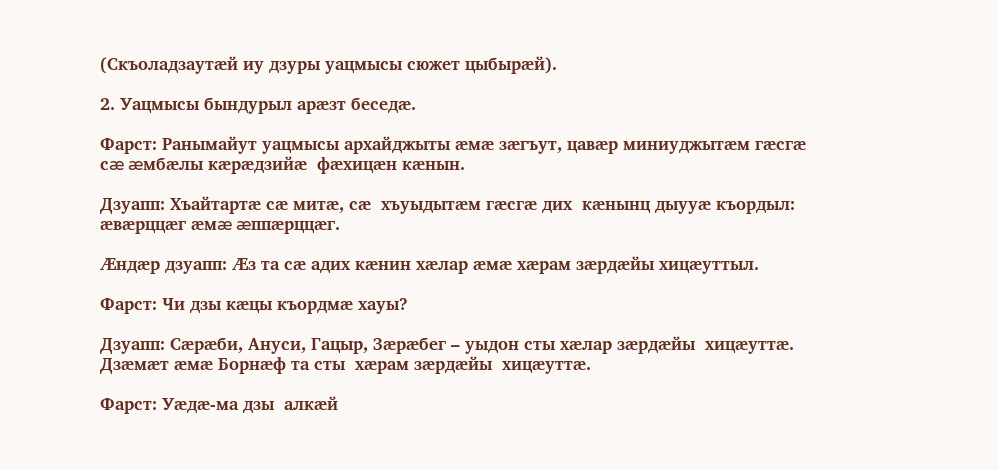(Скъоладзаутæй иу дзуры уацмысы сюжет цыбырæй).

2. Уацмысы бындурыл арæзт беседæ.

Фарст: Ранымайут уацмысы архайджыты æмæ зæгъут, цавæр миниуджытæм гæсгæ сæ æмбæлы кæрæдзийæ  фæхицæн кæнын.

Дзуапп: Хъайтартæ сæ митæ, сæ  хъуыдытæм гæсгæ дих  кæнынц дыууæ къордыл: æвæрццæг æмæ æппæрццæг.

Æндæр дзуапп: Æз та сæ адих кæнин хæлар æмæ хæрам зæрдæйы хицæуттыл.

Фарст: Чи дзы кæцы къордмæ хауы?

Дзуапп: Сæрæби, Ануси, Гацыр, Зæрæбег – уыдон сты хæлар зæрдæйы  хицæуттæ. Дзæмæт æмæ Борнæф та сты  хæрам зæрдæйы  хицæуттæ.

Фарст: Уæдæ-ма дзы  алкæй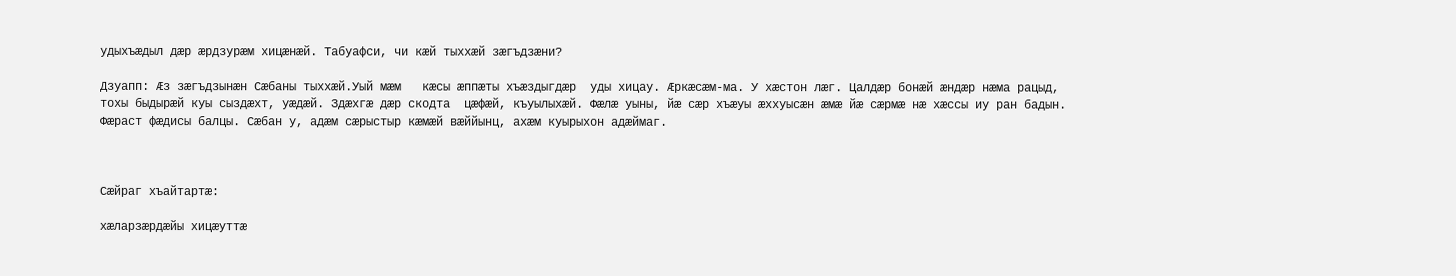удыхъæдыл дæр æрдзурæм хицæнæй. Табуафси, чи кæй тыххæй зæгъдзæни?

Дзуапп: Æз зæгъдзынæн Сæбаны тыххæй.Уый мæм   кæсы æппæты хъæздыгдæр  уды хицау. Æркæсæм-ма. У хæстон лæг. Цалдæр бонæй æндæр нæма рацыд, тохы быдырæй куы сыздæхт, уæдæй. Здæхгæ дæр скодта  цæфæй, къуылыхæй. Фæлæ уыны, йæ сæр хъæуы æххуысæн æмæ йæ сæрмæ нæ хæссы иу ран бадын. Фæраст фæдисы балцы. Сæбан у, адæм сæрыстыр кæмæй вæййынц, ахæм куырыхон адæймаг.



Сæйраг хъайтартæ:

хæларзæрдæйы хицæуттæ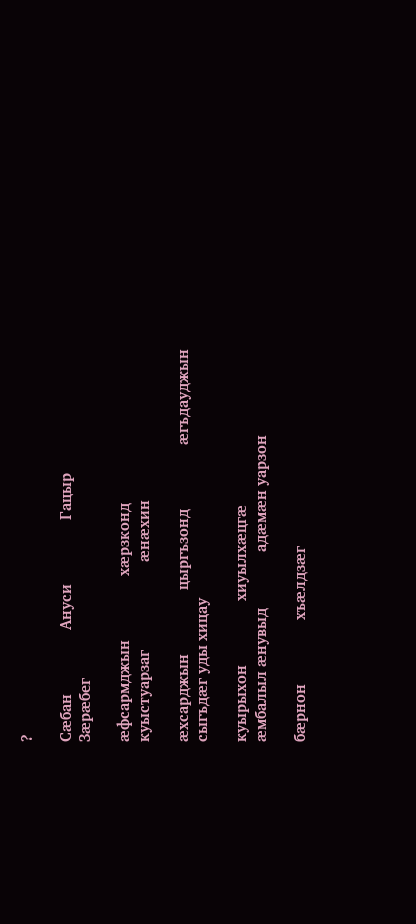?

Сæбан                Ануси                Гацыр                    Зæрæбег

æфсармджын                хæрзконд                куыстуарзаг                      æнæхин

æхсарджын                цыргъзонд                æгъдауджын                      сыгъдæг уды хицау

куырыхон                хиуылхæцгæ                æмбалыл æнувыд              адæмæн уарзон

бæрнон                хъæлдзæг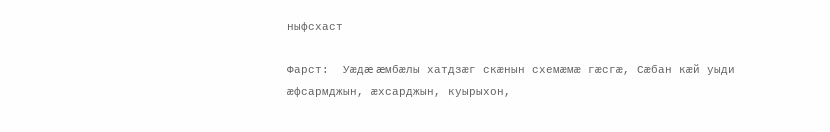ныфсхаст

Фарст:  Уæдæ æмбæлы хатдзæг скæнын схемæмæ гæсгæ, Сæбан кæй уыди æфсармджын, æхсарджын, куырыхон,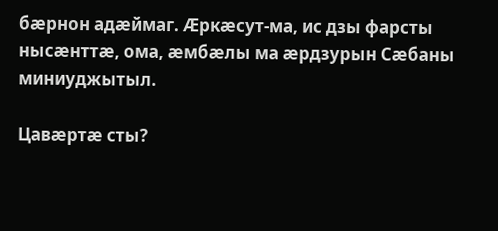бæрнон адæймаг. Æркæсут-ма, ис дзы фарсты нысæнттæ, ома, æмбæлы ма æрдзурын Сæбаны миниуджытыл.

Цавæртæ сты?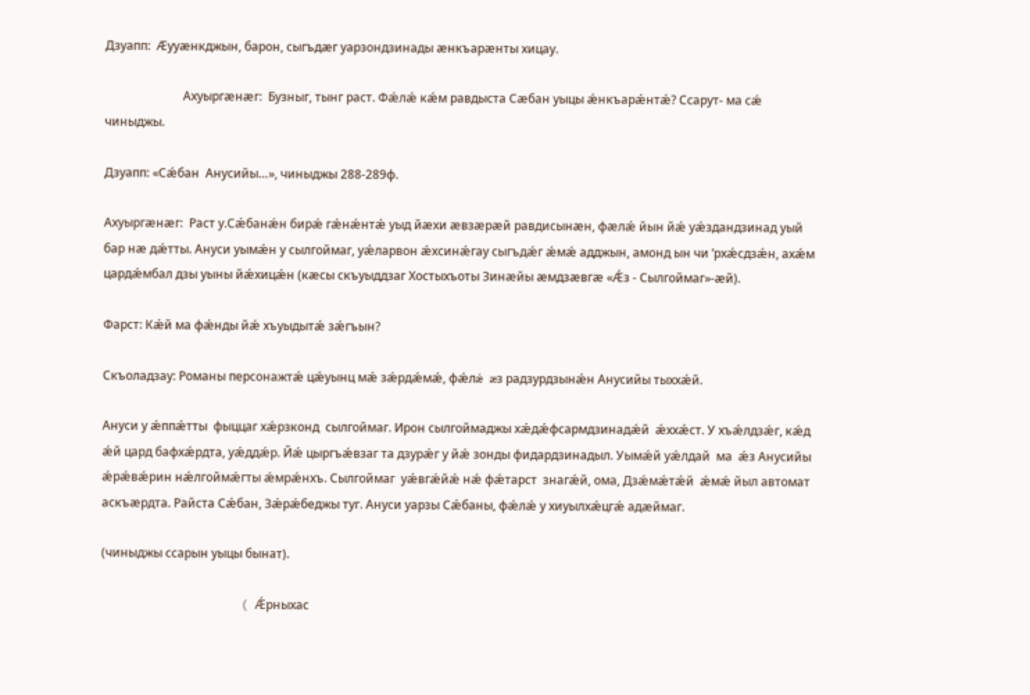Дзуапп:  Æууæнкджын, барон, сыгъдæг уарзондзинады æнкъарæнты хицау.

                          Ахуыргæнæг:  Бузныг, тынг раст. Фǽлǽ кǽм равдыста Сæбан уыцы ǽнкъарǽнтǽ? Ссарут- ма сǽ чиныджы.

Дзуапп: «Сǽбан  Анусийы…», чиныджы 288-289ф.

Ахуыргæнæг:  Раст у.Сǽбанǽн бирǽ гǽнǽнтǽ уыд йæхи æвзæрæй равдисынæн, фæлǽ йын йǽ уǽздандзинад уый бар нæ дǽтты. Ануси уымǽн у сылгоймаг, уǽларвон ǽхсинǽгау сыгъдǽг ǽмǽ адджын, амонд ын чи ’рхǽсдзǽн, ахǽм цардǽмбал дзы уыны йǽхицǽн (кæсы скъуыддзаг Хостыхъоты Зинæйы æмдзæвгæ «Ǽз - Сылгоймаг»-æй).

Фарст: Кǽй ма фǽнды йǽ хъуыдытǽ зǽгъын?

Скъоладзау: Романы персонажтǽ цǽуынц мǽ зǽрдǽмǽ, фǽлǽ æз радзурдзынǽн Анусийы тыххǽй.

Ануси у ǽппǽтты  фыццаг хǽрзконд  сылгоймаг. Ирон сылгоймаджы хǽдǽфсармдзинадǽй  ǽххǽст. У хъǽлдзǽг, кǽд ǽй цард бафхǽрдта, уǽддǽр. Йǽ цыргъǽвзаг та дзурǽг у йǽ зонды фидардзинадыл. Уымǽй уǽлдай  ма  ǽз Анусийы ǽрǽвǽрин нǽлгоймǽгты ǽмрǽнхъ. Сылгоймаг  уǽвгǽйǽ нǽ фǽтарст  знагǽй, ома, Дзǽмǽтǽй  ǽмǽ йыл автомат   аскъæрдта. Райста Сǽбан, Зǽрǽбеджы туг. Ануси уарзы Сǽбаны, фǽлǽ у хиуылхǽцгǽ адæймаг.

(чиныджы ссарын уыцы бынат).

                    ( Ǽрныхас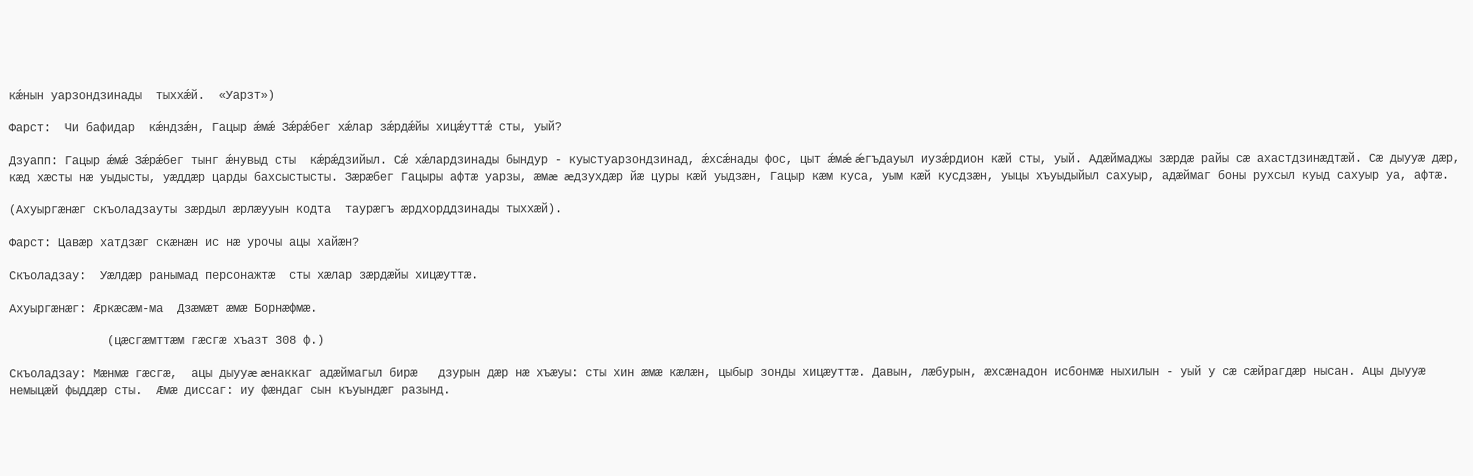кǽнын уарзондзинады  тыххǽй.  «Уарзт»)

Фарст:  Чи бафидар  кǽндзǽн, Гацыр ǽмǽ Зǽрǽбег хǽлар зǽрдǽйы хицǽуттǽ сты, уый?

Дзуапп: Гацыр ǽмǽ Зǽрǽбег тынг ǽнувыд сты  кǽрǽдзийыл. Сǽ хǽлардзинады бындур - куыстуарзондзинад, ǽхсǽнады фос, цыт ǽмǽ ǽгъдауыл иузǽрдион кæй сты, уый. Адæймаджы зæрдæ райы сæ ахастдзинæдтæй. Сæ дыууæ дæр, кæд хæсты нæ уыдысты, уæддæр царды бахсыстысты. Зæрæбег Гацыры афтæ уарзы, æмæ  æдзухдæр йæ цуры кæй уыдзæн, Гацыр кæм куса, уым кæй кусдзæн, уыцы хъуыдыйыл сахуыр, адæймаг боны рухсыл куыд сахуыр уа, афтæ.

(Ахуыргæнæг скъоладзауты зæрдыл æрлæууын кодта  таурæгъ æрдхорддзинады тыххæй).

Фарст: Цавæр хатдзæг скæнæн ис нæ урочы ацы хайæн?

Скъоладзау:  Уæлдæр ранымад персонажтæ  сты хæлар зæрдæйы хицæуттæ.

Ахуыргæнæг: Æркæсæм-ма  Дзæмæт æмæ Борнæфмæ.

              (цæсгæмттæм гæсгæ хъазт 308 ф.)

Скъоладзау: Мæнмæ гæсгæ,  ацы дыууæ æнаккаг адæймагыл бирæ   дзурын дæр нæ хъæуы: сты хин æмæ кæлæн, цыбыр зонды хицæуттæ. Давын, лæбурын, æхсæнадон исбонмæ ныхилын - уый у сæ сæйрагдæр нысан. Ацы дыууæ немыцæй фыддæр сты.  Æмæ диссаг: иу фæндаг сын къуындæг разынд.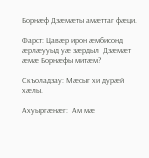Борнæф Дзæмæты амæттаг фæци.

Фарст: Цавæр ирон æмбисонд æрлæууыд уæ зæрдыл  Дзæмæт æмæ Борнæфы митæм?

Скъоладзау: Мæсыг хи дурæй хæлы.

Ахуыргæнæг:  Ам мæ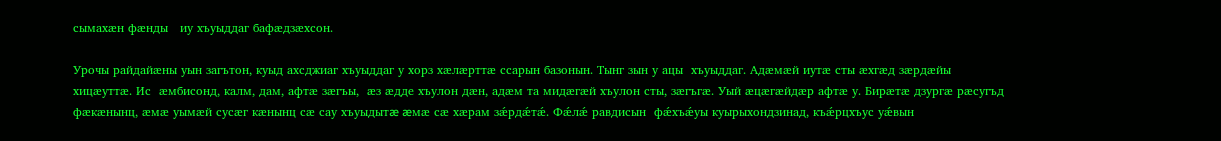сымахæн фæнды   иу хъуыддаг бафæдзæхсон.

Урочы райдайæны уын загътон, куыд ахсджиаг хъуыддаг у хорз хæлæрттæ ссарын базонын. Тынг зын у ацы  хъуыддаг. Адæмæй иутæ сты æхгæд зæрдæйы хицæуттæ. Ис  æмбисонд, калм, дам, афтæ зæгъы,  æз æдде хъулон дæн, адæм та мидæгæй хъулон сты, зæгъгæ. Уый æцæгæйдæр афтæ у. Бирæтæ дзургæ рæсугъд   фæкæнынц, æмæ уымæй сусæг кæнынц сæ сау хъуыдытæ æмæ сæ хæрам зǽрдǽтǽ. Фǽлǽ равдисын  фǽхъǽуы куырыхондзинад, къǽрцхъус уǽвын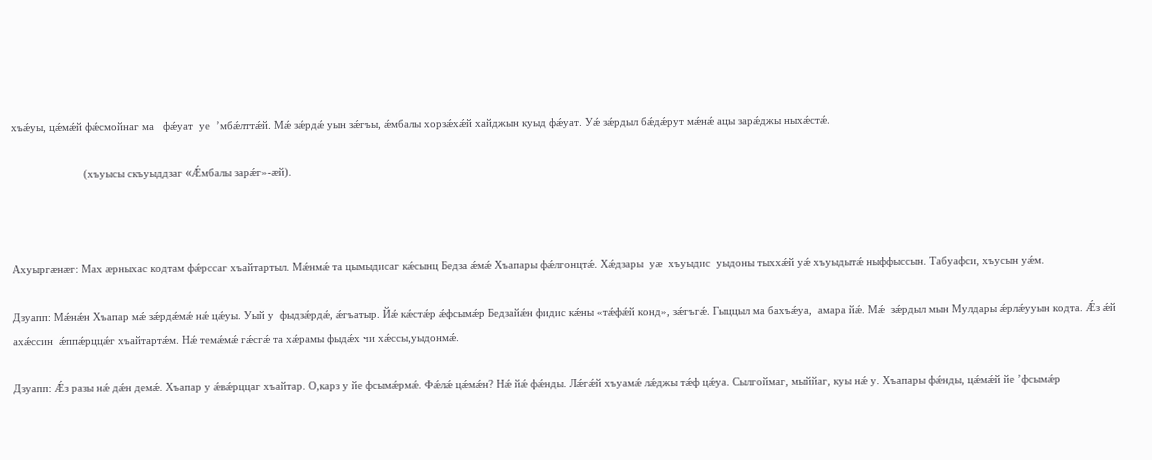хъǽуы, цǽмǽй фǽсмойнаг ма   фǽуат  уе  ’мбǽлттǽй. Мǽ зǽрдǽ уын зǽгъы, ǽмбалы хорзǽхǽй хайджын куыд фǽуат. Уǽ зǽрдыл бǽдǽрут мǽнǽ ацы зарǽджы ныхǽстǽ.

                        (хъуысы скъуыддзаг «Ǽмбалы зарǽг»-æй).



Ахуыргæнæг: Мах æрныхас кодтам фǽрссаг хъайтартыл. Мǽнмǽ та цымыдисаг кǽсынц Бедза ǽмǽ Хъапары фǽлгонцтǽ. Хǽдзары  уæ  хъуыдис  уыдоны тыххǽй уǽ хъуыдытǽ ныффыссын. Табуафси, хъусын уǽм.

Дзуапп: Мǽнǽн Хъапар мǽ зǽрдǽмǽ нǽ цǽуы. Уый у  фыдзǽрдǽ, ǽгъатыр. Йǽ кǽстǽр ǽфсымǽр Бедзайǽн фидис кǽны «тǽфǽй конд», зǽгъгǽ. Гыццыл ма бахъǽуа,  амара йǽ. Мǽ  зǽрдыл мын Мулдары ǽрлǽууын кодта. Ǽз ǽй ахǽссин  ǽппǽрццǽг хъайтартǽм. Нǽ темǽмǽ гǽсгǽ та хǽрамы фыдǽх чи хǽссы,уыдонмǽ.

Дзуапп: Ǽз разы нǽ дǽн демǽ. Хъапар у ǽвǽрццаг хъайтар. О,карз у йе фсымǽрмǽ. Фǽлǽ цǽмǽн? Нǽ йǽ фǽнды. Лǽгǽй хъуамǽ лǽджы тǽф цǽуа. Сылгоймаг, мыййаг, куы нǽ у. Хъапары фǽнды, цǽмǽй йе ’фсымǽр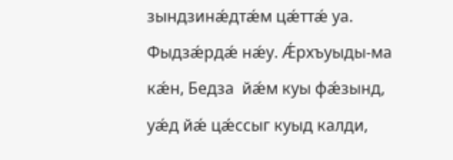зындзинǽдтǽм цǽттǽ уа. Фыдзǽрдǽ нǽу. Ǽрхъуыды-ма  кǽн, Бедза  йǽм куы фǽзынд, уǽд йǽ цǽссыг куыд калди,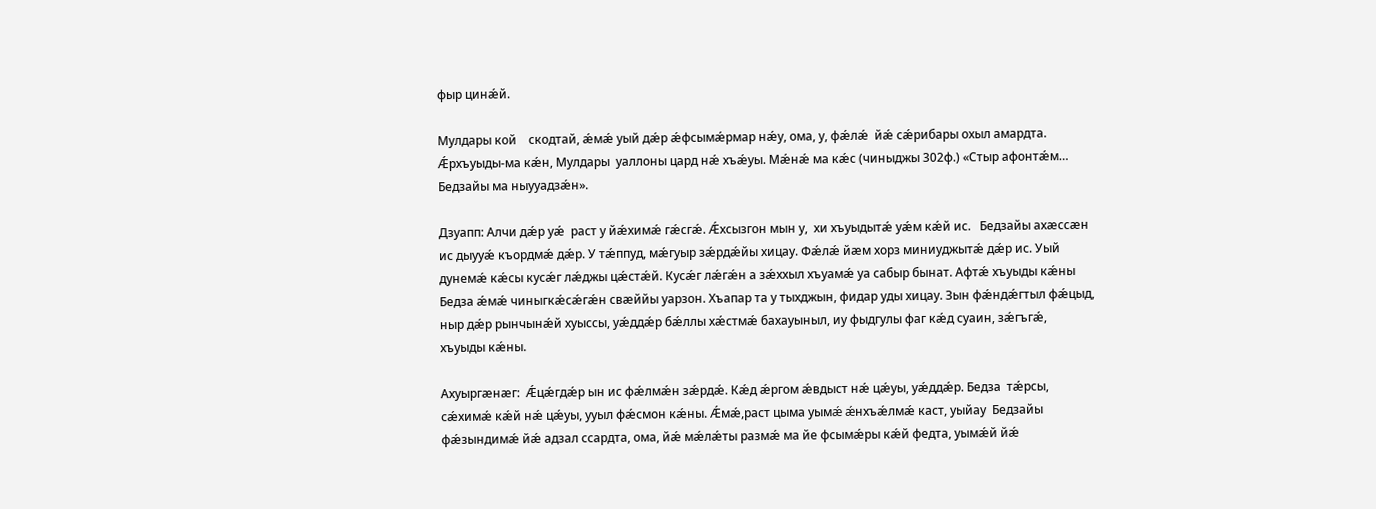фыр цинǽй.

Мулдары кой    скодтай, ǽмǽ уый дǽр ǽфсымǽрмар нǽу, ома, у, фǽлǽ  йǽ сǽрибары охыл амардта. Ǽрхъуыды-ма кǽн, Мулдары  уаллоны цард нǽ хъǽуы. Мǽнǽ ма кǽс (чиныджы 302ф.) «Стыр афонтǽм… Бедзайы ма ныууадзǽн».

Дзуапп: Алчи дǽр уǽ  раст у йǽхимǽ гǽсгǽ. Ǽхсызгон мын у,  хи хъуыдытǽ уǽм кǽй ис.   Бедзайы ахæссæн ис дыууǽ къордмǽ дǽр. У тǽппуд, мǽгуыр зǽрдǽйы хицау. Фǽлǽ йæм хорз миниуджытǽ дǽр ис. Уый дунемǽ кǽсы кусǽг лǽджы цǽстǽй. Кусǽг лǽгǽн а зǽххыл хъуамǽ уа сабыр бынат. Афтǽ хъуыды кǽны Бедза ǽмǽ чиныгкǽсǽгǽн свæййы уарзон. Хъапар та у тыхджын, фидар уды хицау. Зын фǽндǽгтыл фǽцыд, ныр дǽр рынчынǽй хуыссы, уǽддǽр бǽллы хǽстмǽ бахауыныл, иу фыдгулы фаг кǽд суаин, зǽгъгǽ,  хъуыды кǽны.

Ахуыргæнæг:  Ǽцǽгдǽр ын ис фǽлмǽн зǽрдǽ. Кǽд ǽргом ǽвдыст нǽ цǽуы, уǽддǽр. Бедза  тǽрсы, сǽхимǽ кǽй нǽ цǽуы, ууыл фǽсмон кǽны. Ǽмǽ,раст цыма уымǽ ǽнхъǽлмǽ каст, уыйау  Бедзайы фǽзындимǽ йǽ адзал ссардта, ома, йǽ мǽлǽты размǽ ма йе фсымǽры кǽй федта, уымǽй йǽ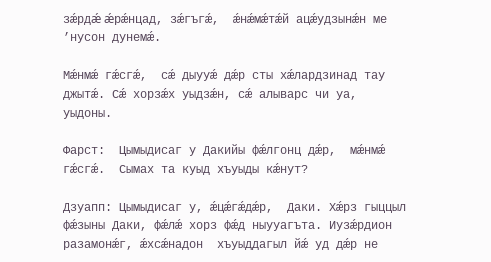зǽрдǽ ǽрǽнцад, зǽгъгǽ,  ǽнǽмǽтǽй ацǽудзынǽн ме ’нусон дунемǽ.

Мǽнмǽ гǽсгǽ,  сǽ дыууǽ дǽр сты хǽлардзинад тау джытǽ. Сǽ хорзǽх уыдзǽн, сǽ алыварс чи уа, уыдоны.

Фарст:  Цымыдисаг у Дакийы фǽлгонц дǽр,  мǽнмǽ гǽсгǽ.  Сымах та куыд хъуыды кǽнут?

Дзуапп: Цымыдисаг у, ǽцǽгǽдǽр,  Даки. Хǽрз гыццыл фǽзыны Даки, фǽлǽ хорз фǽд ныууагъта. Иузǽрдион  разамонǽг, ǽхсǽнадон  хъуыддагыл йǽ уд дǽр не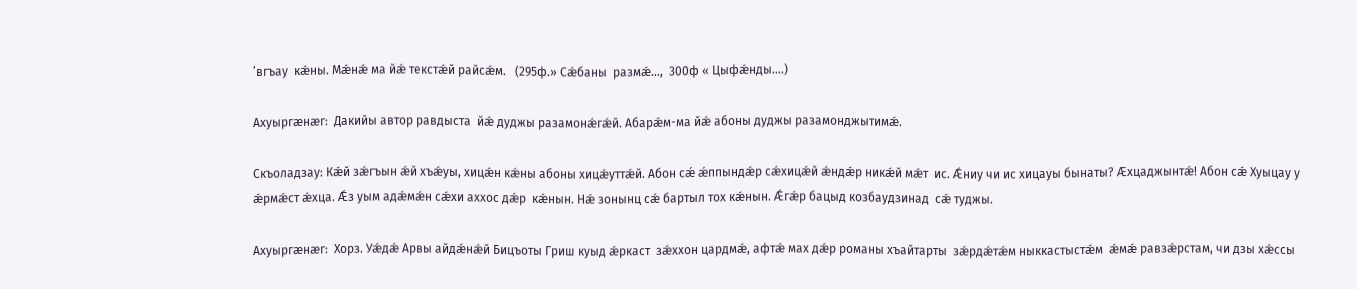’вгъау  кǽны. Мǽнǽ ма йǽ текстǽй райсǽм.   (295ф.» Сǽбаны  размǽ…,  300ф « Цыфǽнды….)

Ахуыргæнæг:  Дакийы автор равдыста  йǽ дуджы разамонǽгǽй. Абарǽм-ма йǽ абоны дуджы разамонджытимǽ.

Скъоладзау: Кǽй зǽгъын ǽй хъǽуы, хицǽн кǽны абоны хицǽуттǽй. Абон сǽ ǽппындǽр сǽхицǽй ǽндǽр никǽй мǽт  ис. Ǽниу чи ис хицауы бынаты? Æхцаджынтǽ! Абон сǽ Хуыцау у ǽрмǽст ǽхца. Ǽз уым адǽмǽн сǽхи аххос дǽр  кǽнын. Нǽ зонынц сǽ бартыл тох кǽнын. Ǽгǽр бацыд козбаудзинад  сǽ туджы.

Ахуыргæнæг:  Хорз. Уǽдǽ Арвы айдǽнǽй Бицъоты Гриш куыд ǽркаст  зǽххон цардмǽ, афтǽ мах дǽр романы хъайтарты  зǽрдǽтǽм ныккастыстǽм  ǽмǽ равзǽрстам, чи дзы хǽссы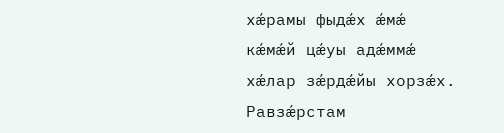хǽрамы фыдǽх ǽмǽ кǽмǽй цǽуы адǽммǽ хǽлар зǽрдǽйы хорзǽх. Равзǽрстам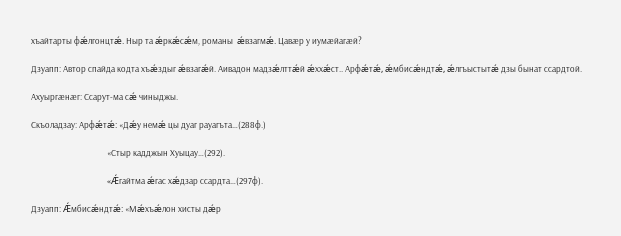хъайтарты фǽлгонцтǽ. Ныр та ǽркǽсǽм, романы  ǽвзагмǽ. Цавæр у иумæйагæй?

Дзуапп: Автор спайда кодта хъǽздыг ǽвзагǽй. Аивадон мадзǽлттǽй ǽххǽст.. Арфǽтǽ, ǽмбисǽндтǽ, ǽлгъыстытǽ дзы бынат ссардтой.

Ахуыргæнæг: Ссарут-ма сǽ чиныджы.

Скъоладзау: Арфǽтǽ: «Дǽу немǽ цы дуаг рауагъта…(288ф.)

                                      «Стыр кадджын Хуыцау…(292).

                                      «Ǽгайтма ǽгас хǽдзар ссардта…(297ф).

Дзуапп: Ǽмбисǽндтǽ: «Мǽхъǽлон хисты дǽр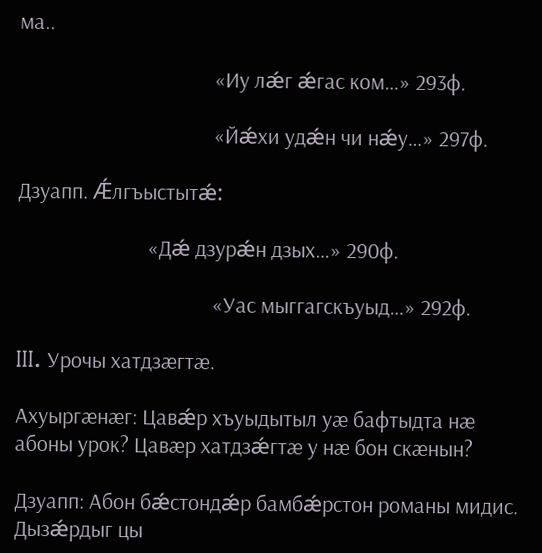ма..

                                       «Иу лǽг ǽгас ком…» 293ф.

                                       «Йǽхи удǽн чи нǽу…» 297ф.

Дзуапп. Ǽлгъыстытǽ:

                          «Дǽ дзурǽн дзых…» 290ф.

                                       «Уас мыггагскъуыд…» 292ф.

III. Урочы хатдзæгтæ.

Ахуыргæнæг: Цавǽр хъуыдытыл уæ бафтыдта нæ абоны урок? Цавæр хатдзǽгтæ у нæ бон скæнын?

Дзуапп: Абон бǽстондǽр бамбǽрстон романы мидис. Дызǽрдыг цы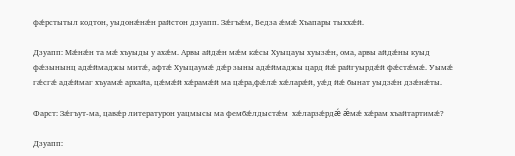фǽрстытыл кодтон, уыдонǽнǽн райстон дзуапп. Зǽгъǽм, Бедза ǽмǽ Хъапары тыххǽй.

Дзуапп: Мǽнǽн та мǽ хъуыды у ахǽм. Арвы айдǽн мǽм кǽсы Хуыцауы хуызǽн, ома, арвы айдǽны куыд фǽзынынц адǽймаджы митǽ, афтǽ Хуыцаумǽ дǽр зыны адǽймаджы цард йǽ райгуырдǽй фǽстǽмǽ. Уымǽ гǽсгǽ адǽймаг хъуамǽ архайа, цǽмǽй хǽрамǽй ма цǽра,фǽлǽ хǽларǽй, уǽд йǽ бынат уыдзǽн дзǽнǽты.

Фарст: Зǽгъут-ма, цавǽр литературон уацмысы ма фембǽлдыстǽм  хǽларзǽрдǽ ǽмǽ хǽрам хъайтартимǽ?

Дзуапп: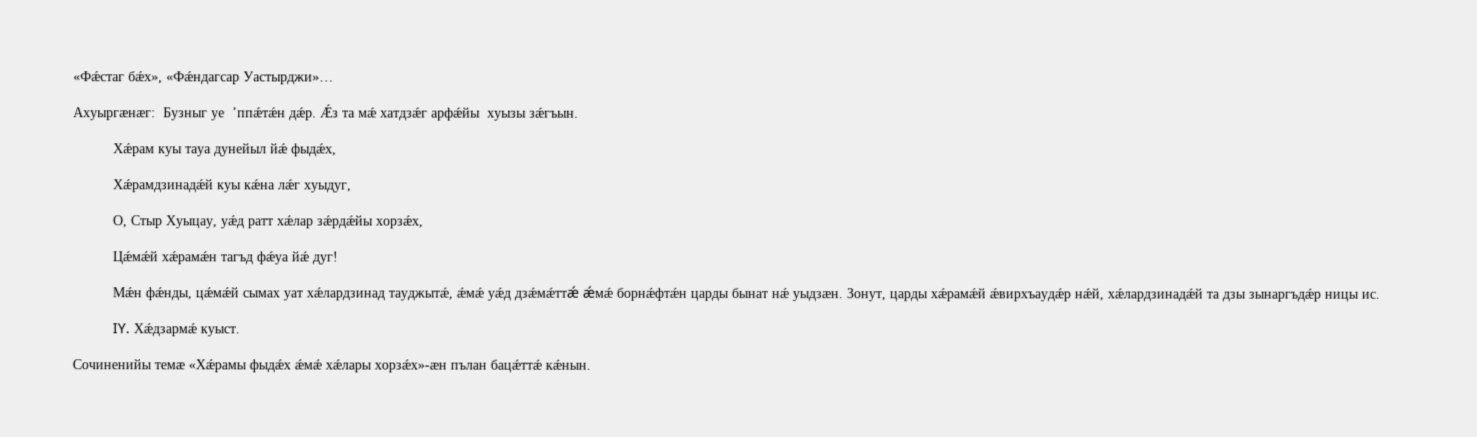«Фǽстаг бǽх», «Фǽндагсар Уастырджи»…

Ахуыргæнæг:  Бузныг уе  ’ппǽтǽн дǽр. Ǽз та мǽ хатдзǽг арфǽйы  хуызы зǽгъын.

          Хǽрам куы тауа дунейыл йǽ фыдǽх,

          Хǽрамдзинадǽй куы кǽна лǽг хуыдуг,

          О, Стыр Хуыцау, уǽд ратт хǽлар зǽрдǽйы хорзǽх,

          Цǽмǽй хǽрамǽн тагъд фǽуа йǽ дуг!

          Мǽн фǽнды, цǽмǽй сымах уат хǽлардзинад тауджытǽ, ǽмǽ уǽд дзǽмǽттǽ ǽмǽ борнǽфтǽн царды бынат нǽ уыдзæн. Зонут, царды хǽрамǽй ǽвирхъаудǽр нǽй, хǽлардзинадǽй та дзы зынаргъдǽр ницы ис.

          IY. Хǽдзармǽ куыст.

Сочиненийы темæ «Хǽрамы фыдǽх ǽмǽ хǽлары хорзǽх»-æн пълан бацǽттǽ кǽнын.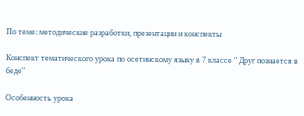По теме: методические разработки, презентации и конспекты

Конспект тематического урока по осетинскому языку в 7 классе " Друг познается в беде"

Особенность урока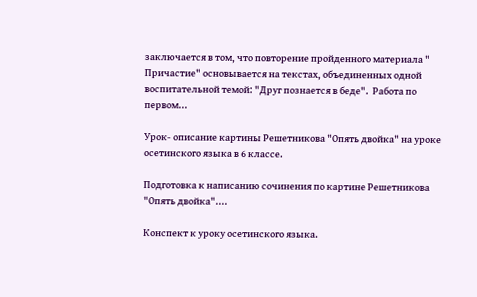заключается в том, что повторение пройденного материала " Причастие" основывается на текстах, объединенных одной воспитательной темой: "Друг познается в беде".  Работа по первом...

Урок- описание картины Решетникова "Опять двойка" на уроке осетинского языка в 6 классе.

Подготовка к написанию сочинения по картине Решетникова "Опять двойка"....

Конспект к уроку осетинского языка.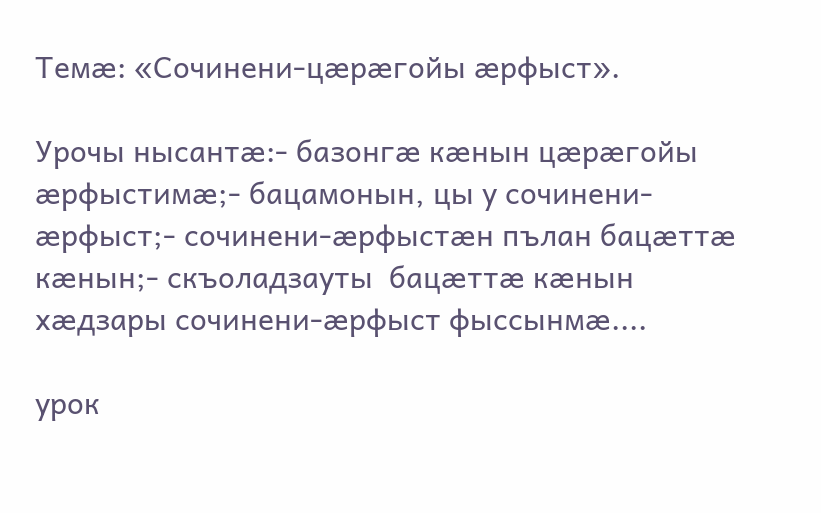Темæ: «Сочинени-цæрæгойы æрфыст».

Урочы нысантæ:- базонгæ кæнын цæрæгойы æрфыстимæ;- бацамонын, цы у сочинени-æрфыст;- сочинени-æрфыстæн пълан бацæттæ кæнын;- скъоладзауты  бацæттæ кæнын хæдзары сочинени-æрфыст фыссынмæ....

урок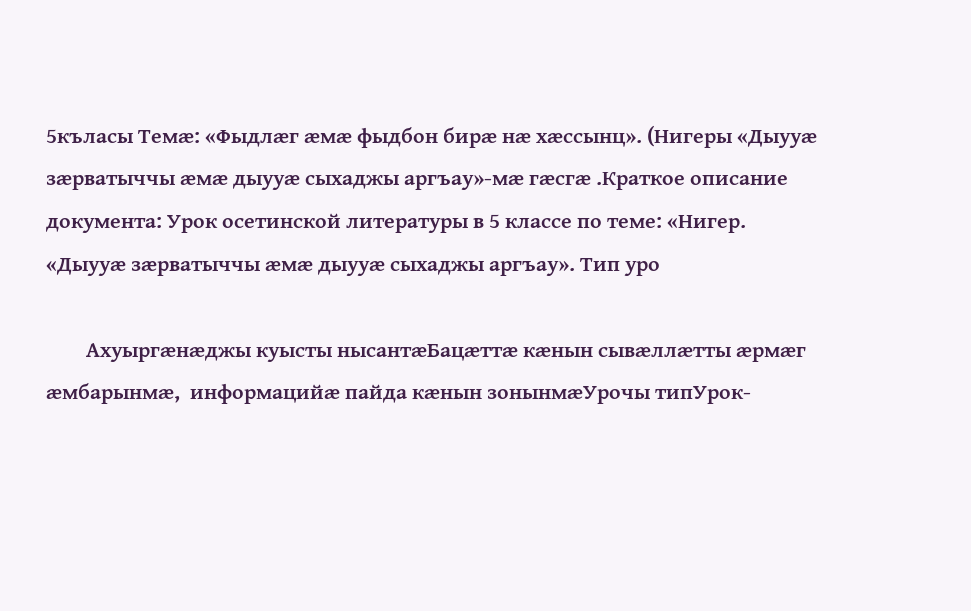5къласы Темæ: «Фыдлӕг ӕмӕ фыдбон бирӕ нӕ хӕссынц». (Нигеры «Дыууæ зæрватыччы æмæ дыууæ сыхаджы аргъау»-мæ гæсгæ .Краткое описание документа: Урок осетинской литературы в 5 классе по теме: «Нигер. «Дыууæ зæрватыччы æмæ дыууæ сыхаджы аргъау». Тип уро

        Ахуыргæнæджы куысты нысантæБацæттæ кæнын сывæллæтты æрмæг æмбарынмæ,  информацийæ пайда кæнын зонынмæУрочы типУрок-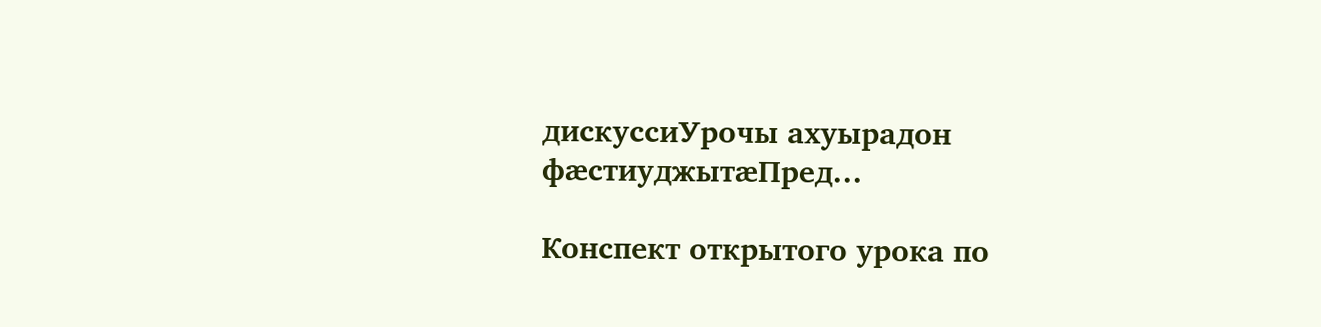дискуссиУрочы ахуырадон фæстиуджытæПред...

Конспект открытого урока по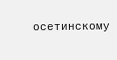осетинскому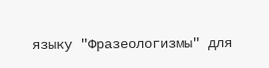языку "Фразеологизмы" для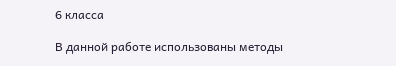6 класса

В данной работе использованы методы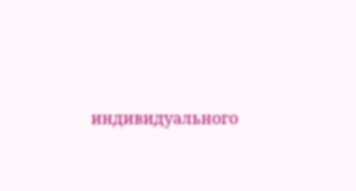индивидуального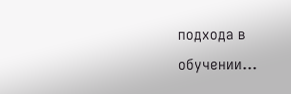подхода в обучении...